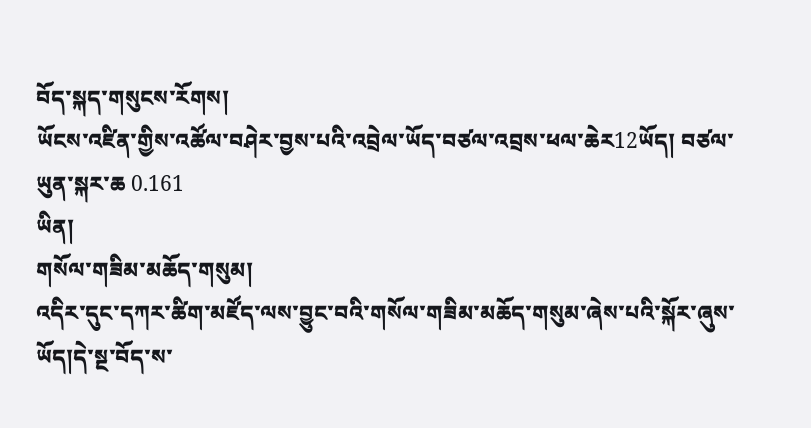བོད་སྐད་གསུངས་རོགས།
ཡོངས་འཛིན་གྱིས་འཚོལ་བཤེར་བྱས་པའི་འབྲེལ་ཡོད་བཙལ་འབྲས་ཕལ་ཆེར12ཡོད། བཙལ་ཡུན་སྐར་ཆ 0.161
ཡིན།
གསོལ་གཟིམ་མཆོད་གསུམ།
འདིར་དུང་དཀར་ཚིག་མཛོད་ལས་བྱུང་བའི་གསོལ་གཟིམ་མཆོད་གསུམ་ཞེས་པའི་སྐོར་ཞུས་ཡོད།དེ་སྔ་བོད་ས་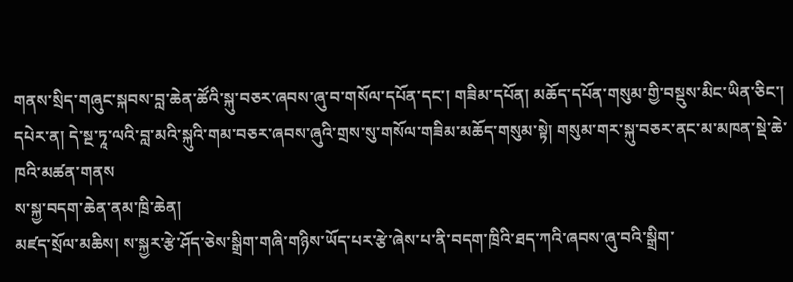གནས་སྲིད་གཞུང་སྐབས་བླ་ཆེན་ཚོའི་སྐུ་བཅར་ཞབས་ཞུ་བ་གསོལ་དཔོན་དང་། གཟིམ་དཔོན། མཆོད་དཔོན་གསུམ་གྱི་བསྡུས་མིང་ཡིན་ཅིང་། དཔེར་ན། དེ་སྔ་ཏཱ་ལའི་བླ་མའི་སྐུའི་གམ་བཅར་ཞབས་ཞུའི་གྲས་སུ་གསོལ་གཟིམ་མཆོད་གསུམ་སྟེ། གསུམ་གར་སྐུ་བཅར་ནང་མ་མཁན་སྡེ་ཆེ་ཁའི་མཚན་གནས
ས་སྐྱ་བདག་ཆེན་ནམ་ཁྲི་ཆེན།
མཛད་སྲོལ་མཆིས། ས་སྐྱར་རྩེ་ཤོད་ཅེས་སྒྲིག་གཞི་གཉིས་ཡོད་པར་རྩེ་ཞེས་པ་ནི་བདག་ཁྲིའི་ཐད་ཀའི་ཞབས་ཞུ་བའི་སྒྲིག་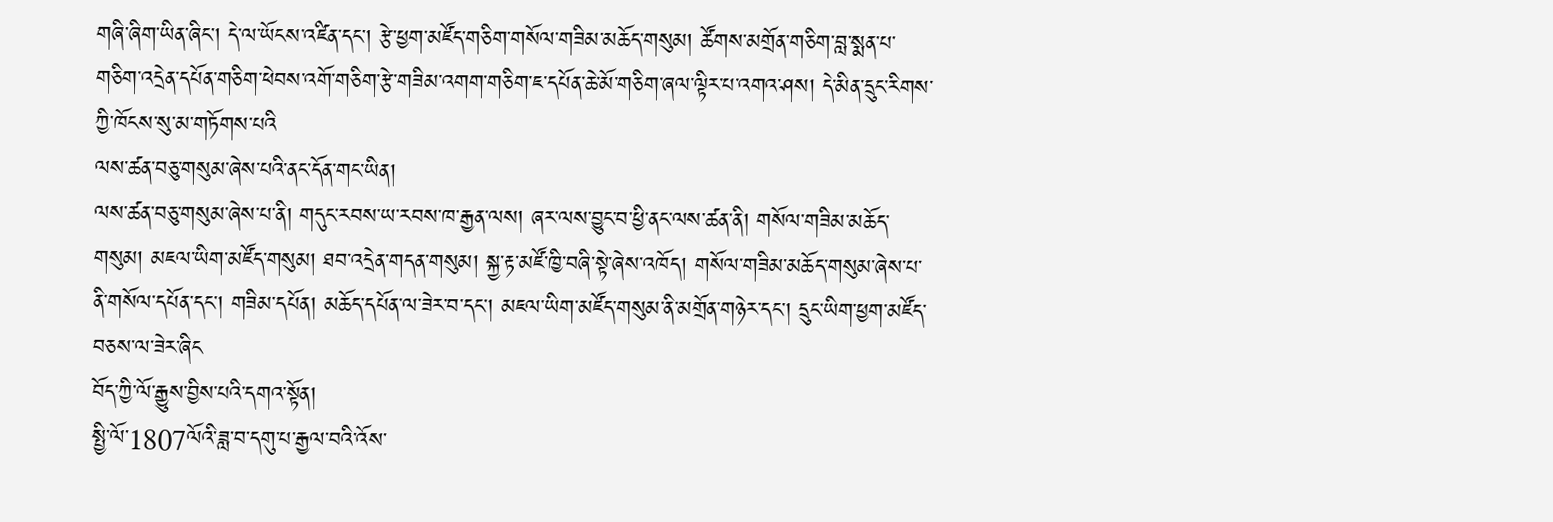གཞི་ཞིག་ཡིན་ཞིང་། དེ་ལ་ཡོངས་འཛིན་དང་། རྩེ་ཕྱག་མཛོད་གཅིག་གསོལ་གཟིམ་མཆོད་གསུམ། ཚོགས་མགྲོན་གཅིག་བླ་སྨན་པ་གཅིག་འདྲེན་དཔོན་གཅིག་ཕེབས་འགོ་གཅིག་རྩེ་གཟིམ་འགག་གཅིག་ཇ་དཔོན་ཆེ་མོ་གཅིག་ཞལ་ལྟིར་པ་འགའ་ཤས། དེ་མིན་དྲུང་རིགས་ཀྱི་ཁོངས་སུ་མ་གཏོགས་པའི
ལས་ཚན་བཅུ་གསུམ་ཞེས་པའི་ནང་དོན་གང་ཡིན།
ལས་ཚན་བཅུ་གསུམ་ཞེས་པ་ནི། གདུང་རབས་ཡ་རབས་ཁ་རྒྱན་ལས། ཞར་ལས་བྱུང་བ་ཕྱི་ནང་ལས་ཚན་ནི། གསོལ་གཟིམ་མཆོད་གསུམ། མཇལ་ཡིག་མཛོད་གསུམ། ཐབ་འདྲེན་གདན་གསུམ། སྐྱ་རྟ་མཛོ་ཁྱི་བཞི་སྟེ་ཞེས་འཁོད། གསོལ་གཟིམ་མཆོད་གསུམ་ཞེས་པ་ནི་གསོལ་དཔོན་དང་། གཟིམ་དཔོན། མཆོད་དཔོན་ལ་ཟེར་བ་དང་། མཇལ་ཡིག་མཛོད་གསུམ་ནི་མགྲོན་གཉེར་དང་། དྲུང་ཡིག་ཕྱག་མཛོད་བཅས་ལ་ཟེར་ཞིང
བོད་ཀྱི་ལོ་རྒྱུས་བྱིས་པའི་དགའ་སྟོན།
སྤྱི་ལོ་1807ལོའི་ཟླ་བ་དགུ་པ་རྒྱལ་བའི་འོས་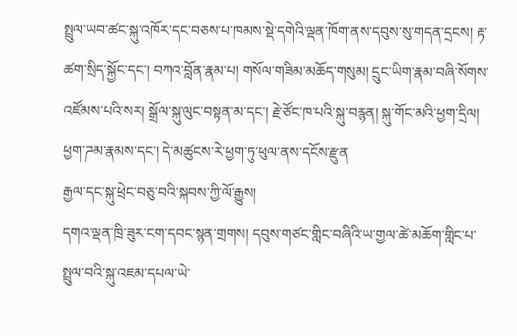སྤྲུལ་ཡབ་ཚང་སྐུ་འཁོར་དང་བཅས་པ་ཁམས་སྡེ་དགེའི་ལྡན་ཁོག་ནས་དབུས་སུ་གདན་དྲངས། རྟ་ཚག་སྲིད་སྐྱོང་དང་། བཀའ་བློན་རྣམ་པ། གསོལ་གཟིམ་མཆོད་གསུམ། དྲུང་ཡིག་རྣམ་བཞི་སོགས་འཛོམས་པའི་སར། སྒྲོལ་སྐུ་ལུང་བསྟན་མ་དང་། རྗེ་ཙོང་ཁ་པའི་སྐུ་བརྙན། སྐུ་གོང་མའི་ཕྱག་དྲིལ། ཕྱག་ཌམ་རྣམས་དང་། དེ་མཚུངས་རེ་ཕྱག་ཏུ་ཕུལ་ནས་དངོས་རྫུན
རྒྱལ་དང་སྐུ་ཕྲེང་བཅུ་བའི་སྐབས་ཀྱི་ལོ་རྒྱུས།
དགའ་ལྡན་ཁྲི་ཟུར་ངག་དབང་སྙན་གྲགས། དབུས་གཙང་གླིང་བཞིའི་ཡ་གྱལ་ཚེ་མཆོག་གླིང་པ་སྤྲུལ་བའི་སྐུ་འཇམ་དཔལ་ཡེ་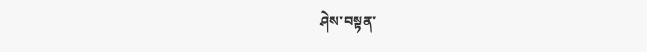ཤེས་བསྟན་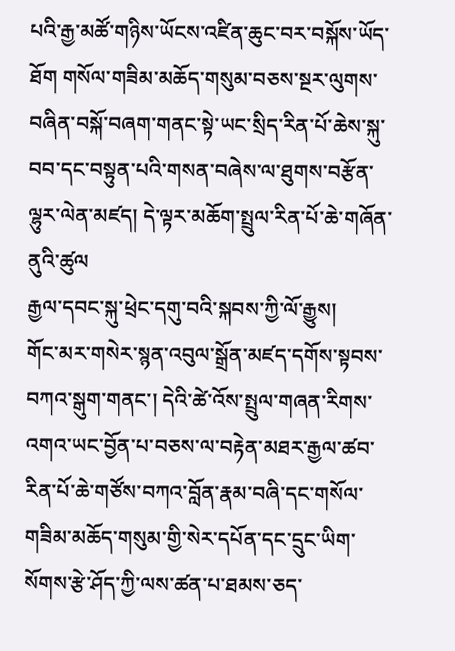པའི་རྒྱ་མཚོ་གཉིས་ཡོངས་འཛིན་ཆུང་བར་བསྐོས་ཡོད་ཐོག གསོལ་གཟིམ་མཆོད་གསུམ་བཅས་སྔར་ལུགས་བཞིན་བསྐོ་བཞག་གནང་སྟེ་ཡང་སྲིད་རིན་པོ་ཆེས་སྐུ་བབ་དང་བསྟུན་པའི་གསན་བཞེས་ལ་ཐུགས་བརྩོན་ལྷུར་ལེན་མཛད། དེ་ལྟར་མཆོག་སྤྲུལ་རིན་པོ་ཆེ་གཞོན་ནུའི་ཚུལ
རྒྱལ་དབང་སྐུ་ཕྲེང་དགུ་བའི་སྐབས་ཀྱི་ལོ་རྒྱུས།
གོང་མར་གསེར་སྙན་འབུལ་སྒྲོན་མཛད་དགོས་སྟབས་བཀའ་སྒུག་གནང་། དེའི་ཚེ་འོས་སྤྲུལ་གཞན་རིགས་འགའ་ཡང་བྱོན་པ་བཅས་ལ་བརྟེན་མཐར་རྒྱལ་ཚབ་རིན་པོ་ཆེ་གཙོས་བཀའ་བློན་རྣམ་བཞི་དང་གསོལ་གཟིམ་མཆོད་གསུམ་གྱི་སེར་དཔོན་དང་དྲུང་ཡིག་སོགས་རྩེ་ཤོད་ཀྱི་ལས་ཚན་པ་ཐམས་ཅད་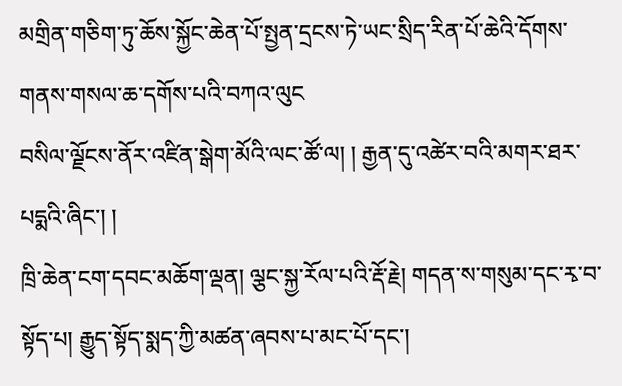མགྲིན་གཅིག་ཏུ་ཆོས་སྐྱོང་ཆེན་པོ་སྤྱན་དྲངས་ཏེ་ཡང་སྲིད་རིན་པོ་ཆེའི་དོགས་གནས་གསལ་ཆ་དགོས་པའི་བཀའ་ལུང
བསིལ་ལྗོངས་ནོར་འཛིན་སྒེག་མོའི་ལང་ཚོ་ལ། ། རྒྱན་དུ་འཚེར་བའི་མགར་ཐར་པདྨའི་ཞིང་། །
ཁྲི་ཆེན་ངག་དབང་མཆོག་ལྡན། ལྕང་སྐྱ་རོལ་པའི་རྡོ་རྗེ། གདན་ས་གསུམ་དང་རྭ་བ་སྟོད་པ། རྒྱུད་སྟོད་སྨད་ཀྱི་མཚན་ཞབས་པ་མང་པོ་དང་།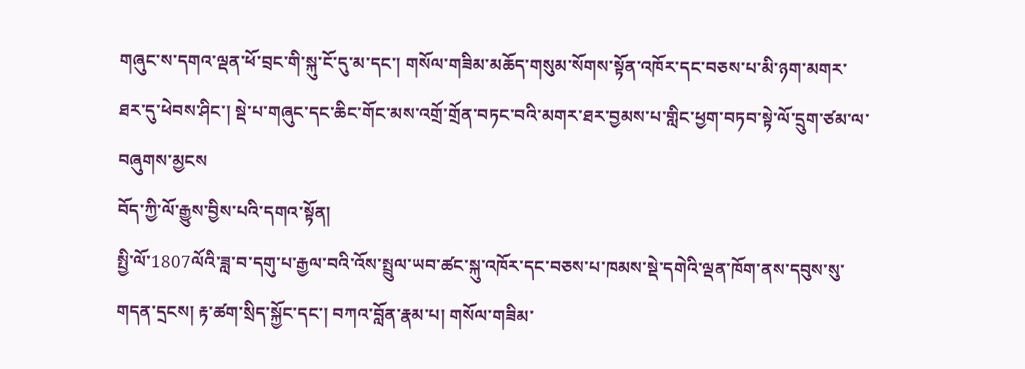གཞུང་ས་དགའ་ལྡན་ཕོ་བྲང་གི་སྐུ་ངོ་དུ་མ་དང་། གསོལ་གཟིམ་མཆོད་གསུམ་སོགས་སྟོན་འཁོར་དང་བཅས་པ་མི་ཉག་མགར་ཐར་དུ་ཕེབས་ཤིང་། སྡེ་པ་གཞུང་དང་ཆིང་གོང་མས་འགྲོ་གྲོན་བཏང་བའི་མགར་ཐར་བྱམས་པ་གླིང་ཕྱག་བཏབ་སྟེ་ལོ་དྲུག་ཙམ་ལ་བཞུགས་མྱངས
བོད་ཀྱི་ལོ་རྒྱུས་བྱིས་པའི་དགའ་སྟོན།
སྤྱི་ལོ་1807ལོའི་ཟླ་བ་དགུ་པ་རྒྱལ་བའི་འོས་སྤྲུལ་ཡབ་ཚང་སྐུ་འཁོར་དང་བཅས་པ་ཁམས་སྡེ་དགེའི་ལྡན་ཁོག་ནས་དབུས་སུ་གདན་དྲངས། རྟ་ཚག་སྲིད་སྐྱོང་དང་། བཀའ་བློན་རྣམ་པ། གསོལ་གཟིམ་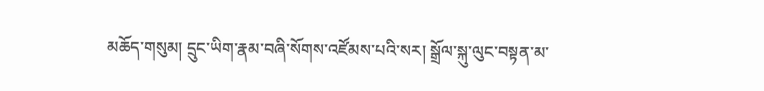མཆོད་གསུམ། དྲུང་ཡིག་རྣམ་བཞི་སོགས་འཛོམས་པའི་སར། སྒྲོལ་སྐུ་ལུང་བསྟན་མ་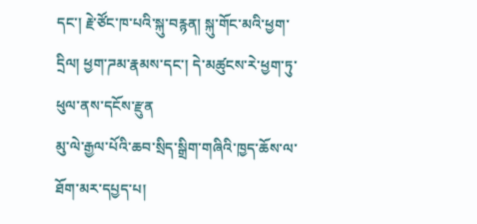དང་། རྗེ་ཙོང་ཁ་པའི་སྐུ་བརྙན། སྐུ་གོང་མའི་ཕྱག་དྲིལ། ཕྱག་ཌམ་རྣམས་དང་། དེ་མཚུངས་རེ་ཕྱག་ཏུ་ཕུལ་ནས་དངོས་རྫུན
མུ་ལེ་རྒྱལ་པོའི་ཆབ་སྲིད་སྒྲིག་གཞིའི་ཁྱད་ཆོས་ལ་ཐོག་མར་དཔྱད་པ།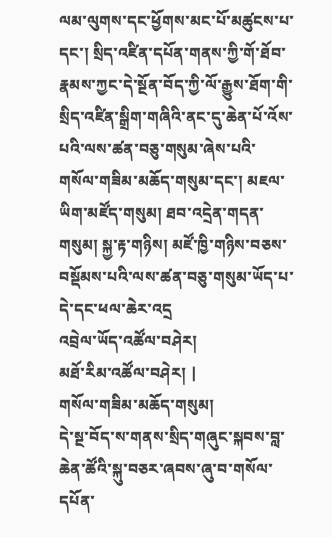ལམ་ལུགས་དང་ཕྱོགས་མང་པོ་མཚུངས་པ་དང་། སྲིད་འཛིན་དཔོན་གནས་ཀྱི་གོ་ཐོབ་རྣམས་ཀྱང་དེ་སྔོན་བོད་ཀྱི་ལོ་རྒྱུས་ཐོག་གི་སྲིད་འཛིན་སྒྲིག་གཞིའི་ནང་དུ་ཆེན་པོ་འོས་པའི་ལས་ཚན་བཅུ་གསུམ་ཞེས་པའི་གསོལ་གཟིམ་མཆོད་གསུམ་དང་། མཇལ་ཡིག་མཛོད་གསུམ། ཐབ་འདྲེན་གདན་གསུམ། སྐྱ་རྟ་གཉིས། མཛོ་ཁྱི་གཉིས་བཅས་བསྡོམས་པའི་ལས་ཚན་བཅུ་གསུམ་ཡོད་པ་དེ་དང་ཕལ་ཆེར་འདྲ
འབྲེལ་ཡོད་འཚོལ་བཤེར།
མཐོ་རིམ་འཚོལ་བཤེར། |
གསོལ་གཟིམ་མཆོད་གསུམ།
དེ་སྔ་བོད་ས་གནས་སྲིད་གཞུང་སྐབས་བླ་ཆེན་ཚོའི་སྐུ་བཅར་ཞབས་ཞུ་བ་གསོལ་དཔོན་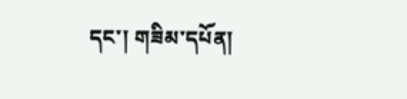དང་། གཟིམ་དཔོན།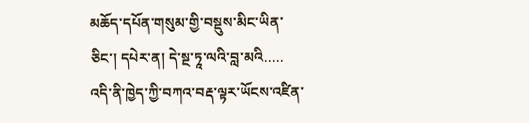མཆོད་དཔོན་གསུམ་གྱི་བསྡུས་མིང་ཡིན་ཅིང་། དཔེར་ན། དེ་སྔ་ཏཱ་ལའི་བླ་མའི.....
འདི་ནི་ཁྱེད་ཀྱི་བཀའ་བརྡ་ལྟར་ཡོངས་འཛིན་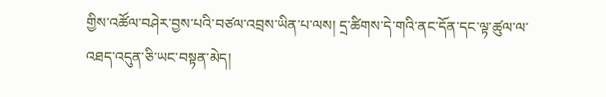གྱིས་འཚོལ་བཤེར་བྱས་པའི་བཙལ་འབྲས་ཡིན་པ་ལས། དྲ་ཚིགས་དེ་གའི་ནང་དོན་དང་ལྟ་ཚུལ་ལ་འཐད་འདུན་ཅི་ཡང་བསྟན་མེད།